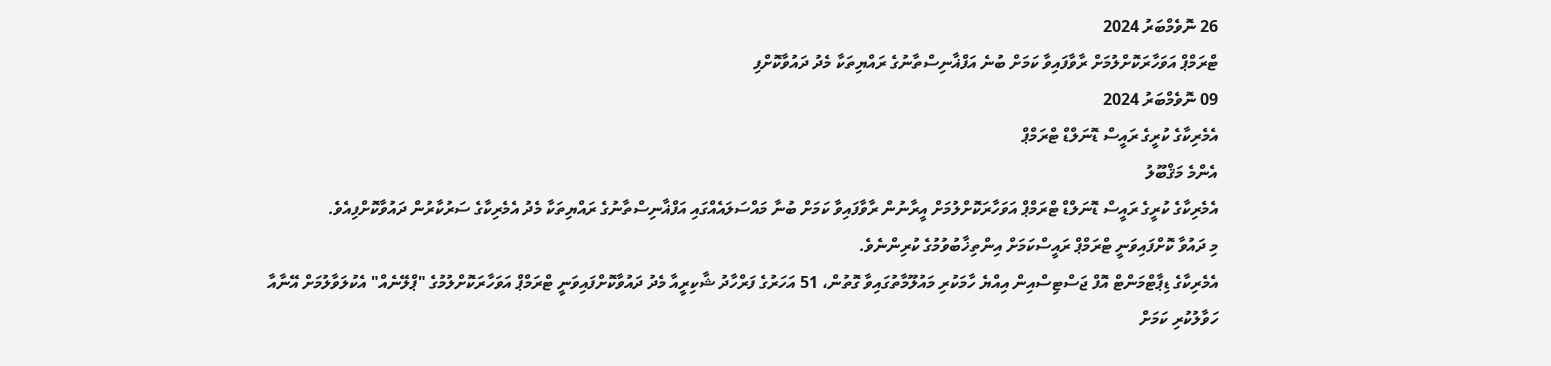26 ނޮވެމްބަރު 2024
ޓްރަމްޕް އަވަހާރަކޮށްލުމަށް ރާވާފައިވާ ކަމަށް ބުނެ އަފްޣާނިސްތާނުގެ ރައްޔިތަކާ މެދު ދައުވާކޮށްފި
09 ނޮވެމްބަރު 2024
އެމެރިކާގެ ކުރީގެ ރައީސް ޑޮނަލްޑް ޓްރަމްޕް
އެންމެ މަޤްބޫލު
އެމެރިކާގެ ކުރީގެ ރައީސް ޑޮނަލްޑް ޓްރަމްޕް އަވަހާރަކޮށްލުމަށް އީރާނުން ރާވާފައިވާ ކަމަށް ބުނާ މައްސަލައެއްގައި އަފްޣާނިސްތާނުގެ ރައްޔިތަކާ މެދު އެމެރިކާގެ ސަރުކާރުން ދައުވާކޮށްފިއެވެ.
މި ދައުވާ ކޮށްފައިވަނީ ޓްރަމްޕް ރައީސްކަމަށް އިންތިޚާބުވުމުގެ ކުރިންނެވެ.
އެމެރިކާގެ ޑިޕާޓްމަންޓް އޮފް ޖަސްޓިސްއިން އިއްޔެ ހާމަކުރި މައުލޫމާތުގައިވާ ގޮތުން، 51 އަހަރުގެ ފަރްހާދު ޝާކިރީއާ މެދު ދައުވާކޮށްފައިވަނީ ޓްރަމްޕް އަވަހާރަކޮށްލުމުގެ "ޕްލޭނެއް" އެކުލަވާލުމަށް އޭނާއާ ހަވާލުކުރި ކަމަށް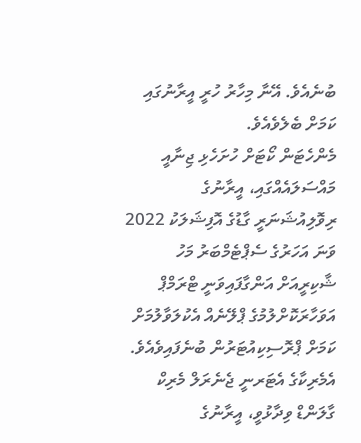ބުނެއެވެ. އޭނާ މިހާރު ހުރީ އީރާނުގައި ކަމަށް ބެލެވެއެވެ.
މެންހެޓަން ކޯޓަށް ހުށަހެޅި ޖިނާއީ މައްސަލައެއްގައި، އީރާނުގެ ރިވޮލިއުޝަނަރީ ގާޑުގެ އޮފިޝަލަކު 2022 ވަނަ އަހަރުގެ ސެޕްޓެމްބަރު މަހު ޝާކިރީއަށް އަންގާފައިވަނީ ޓްރަމްޕް އަވަހާރަކޮށްލުމުގެ ޕްލޭނެއް އެކުލަވާލުމަށް ކަމަށް ޕްރޮސިކިއުޓަރުން ބުނެފައިވެއެވެ.
އެމެރިކާގެ އެޓަރނީ ޖެނެރަލް މެރިކް ގާލަންޑް ވިދާޅުވީ، އީރާނުގެ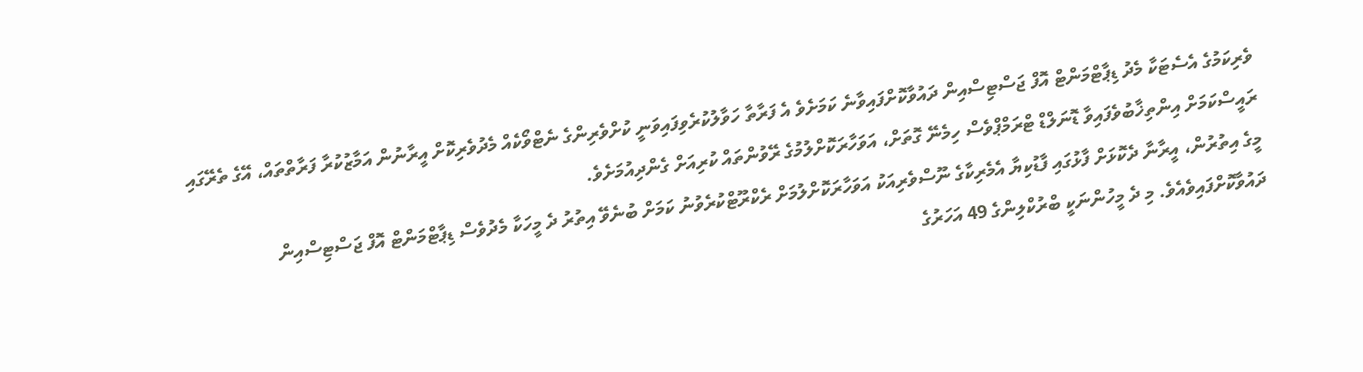ވެރިކަމުގެ އެސެޓަކާ މެދު ޑިޕާޓްމަންޓް އޮފް ޖަސްޓިސްއިން ދައުވާކޮށްފައިވާނެ ކަމަށެވެ އެ ފަރާތާ ހަވާލުކުރެވިފައިވަނީ ކުށްވެރިންގެ ނެޓްވޯކެއް މެދުވެރިކޮށް އީރާނުން އަމާޒުކުރާ ފަރާތްތައް، އޭގެ ތެރޭގައި ރައީސްކަމަށް އިންތިޚާބުވެފައިވާ ޑޮނަލްޑް ޓްރަމްޕްވެސް ހިމެނޭ ގޮތަށް، އަވަހާރަކޮށްލުމުގެ ރޭވުންތައް ކުރިއަށް ގެންދިއުމަށެވެ.
މީގެ އިތުރުން، އީރާނާ ދެކޮޅަށް ފާޅުގައި ފާޑުކިޔާ އެމެރިކާގެ ނޫސްވެރިއަކު އަވަހާރަކޮށްލުމަށް ރެކްރޫޓްކުރެވުނު ކަމަށް ބުނެވޭ އިތުރު ދެ މީހަކާ މެދުވެސް ޑިޕާޓްމަންޓް އޮފް ޖަސްޓިސްއިން ދައުވާކޮށްފައިވެއެވެ. މި ދެ މީހުންނަކީ ބްރުކްލިންގެ 49 އަހަރުގެ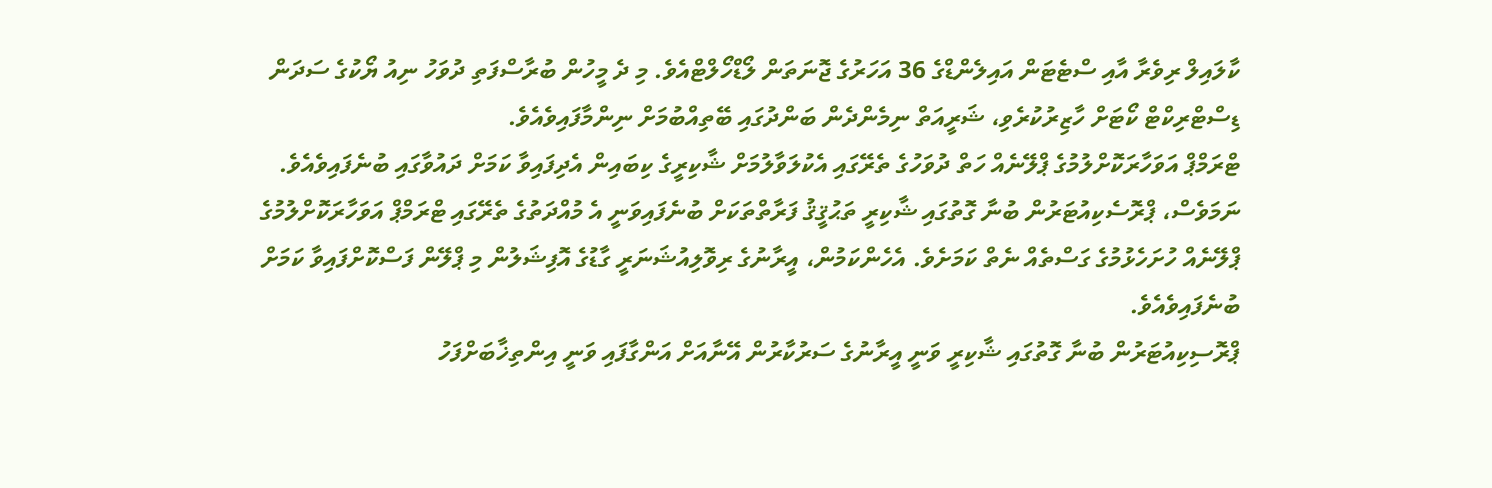ކާލައިލް ރިވެރާ އާއި ސްޓެޓަން އައިލެންޑްގެ 36 އަހަރުގެ ޖޮނަތަން ލޯޑްހޯލްޓްއެވެ. މި ދެ މީހުން ބުރާސްފަތި ދުވަހު ނިއު ޔޯކުގެ ސަދަން ޑިސްޓްރިކްޓް ކޯޓަށް ހާޒިރުކުރެވި، ޝަރީއަތް ނިމެންދެން ބަންދުގައި ބޭތިއްބުމަށް ނިންމާފައިވެއެވެ.
ޓްރަމްޕް އަވަހާރަކޮށްލުމުގެ ޕްލޭނެއް ހަތް ދުވަހުގެ ތެރޭގައި އެކުލަވާލުމަށް ޝާކިރީގެ ކިބައިން އެދިފައިވާ ކަމަށް ދައުވާގައި ބުނެފައިވެއެވެ. ނަމަވެސް، ޕްރޮސެކިއުޓަރުން ބުނާ ގޮތުގައި ޝާކިރީ ތަޙުޤީޤު ފަރާތްތަކަށް ބުނެފައިވަނީ އެ މުއްދަތުގެ ތެރޭގައި ޓްރަމްޕް އަވަހާރަކޮށްލުމުގެ ޕްލޭނެއް ހުށަހެޅުމުގެ ގަސްތެއް ނެތް ކަމަށެވެ. އެހެންކަމުން، އީރާނުގެ ރިވޮލިއުޝަނަރީ ގާޑުގެ އޮފިޝަލުން މި ޕްލޭން ފަސްކޮށްފައިވާ ކަމަށް ބުނެފައިވެއެވެ.
ޕްރޮސިކިއުޓަރުން ބުނާ ގޮތުގައި ޝާކިރީ ވަނީ އީރާނުގެ ސަރުކާރުން އޭނާއަށް އަންގާފައި ވަނީ އިންތިޚާބަށްފަހު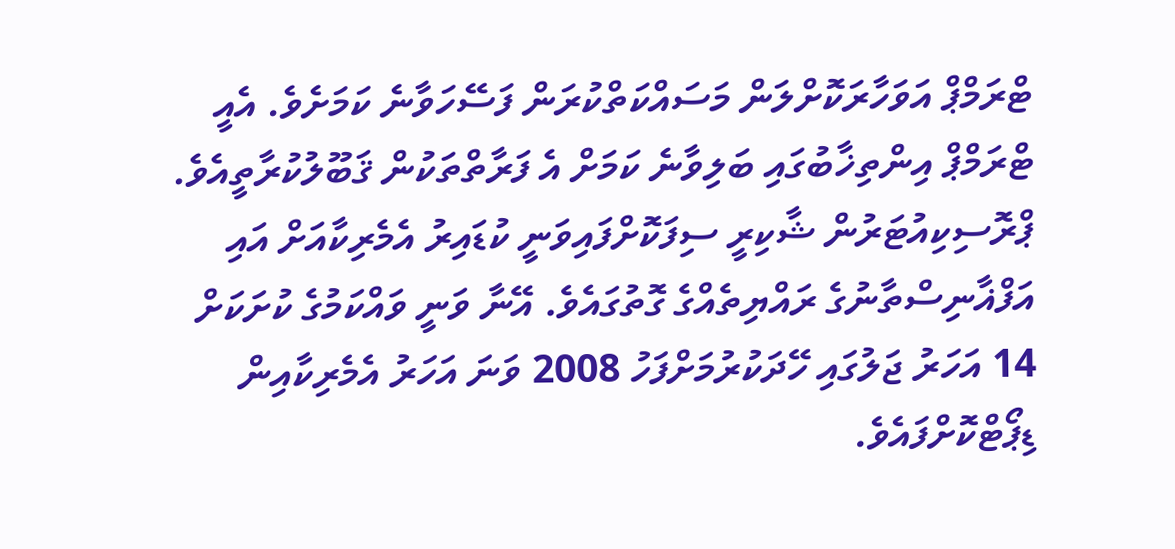ޓްރަމްޕް އަވަހާރަކޮށްލަން މަސައްކަތްކުރަން ފަސޭހަވާނެ ކަމަށެވެ. އެއީ ޓްރަމްޕް އިންތިޚާބުގައި ބަލިވާނެ ކަމަށް އެ ފަރާތްތަކުން ޤަބޫލުކުރާތީއެވެ.
ޕްރޮސިކިއުޓަރުން ޝާކިރީ ސިފަކޮށްފައިވަނީ ކުޑައިރު އެމެރިކާއަށް އައި އަފްޣާނިސްތާނުގެ ރައްޔިތެއްގެ ގޮތުގައެވެ. އޭނާ ވަނީ ވައްކަމުގެ ކުށަކަށް 14 އަހަރު ޖަލުގައި ހޭދަކުރުމަށްފަހު 2008 ވަނަ އަހަރު އެމެރިކާއިން ޑިޕޯޓްކޮށްފައެވެ.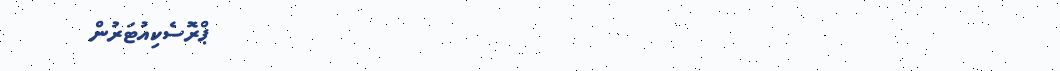ޕްރޮސެކިއުޓަރުން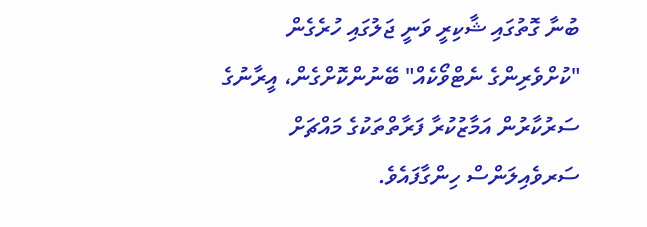ބުނާ ގޮތުގައި ޝާކިރީ ވަނީ ޖަލުގައި ހުރެގެން "ކުށްވެރިންގެ ނެޓްވޯކެއް" ބޭނުންކޮށްގެން، އީރާނުގެ ސަރުކާރުން އަމާޒުކުރާ ފަރާތްތަކުގެ މައްޗަށް ސަރވެއިލަންސް ހިންގާފައެވެ.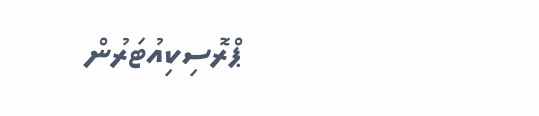ޕްރޮސިކިއުޓަރުން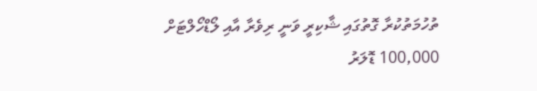ތުހުމަތުކުރާ ގޮތުގައި ޝާކިރީ ވަނީ ރިވެރާ އާއި ލޯޑްހޯލްޓަށް 100,000 ޑޮލަރު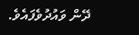ދޭން ވައުދުވެފައެވެ.